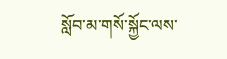སློབ་མ་གསོ་སྐྱོང་ལས་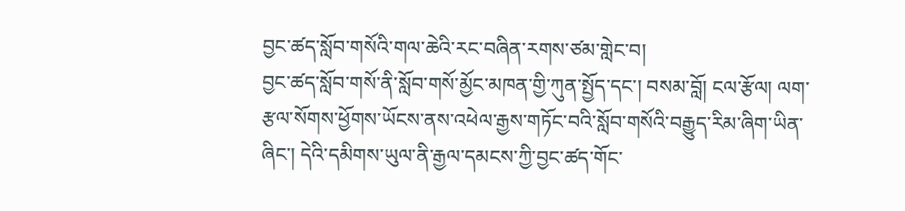བྱང་ཚད་སློབ་གསོའི་གལ་ཆེའི་རང་བཞིན་རགས་ཙམ་གླེང་བ།
བྱང་ཚད་སློབ་གསོ་ནི་སློབ་གསོ་མྱོང་མཁན་གྱི་ཀུན་སྤྱོད་དང་། བསམ་བློ། ངལ་རྩོལ། ལག་རྩལ་སོགས་ཕྱོགས་ཡོངས་ནས་འཕེལ་རྒྱས་གཏོང་བའི་སློབ་གསོའི་བརྒྱུད་རིམ་ཞིག་ཡིན་ཞིང་། དེའི་དམིགས་ཡུལ་ནི་རྒྱལ་དམངས་ཀྱི་བྱང་ཚད་གོང་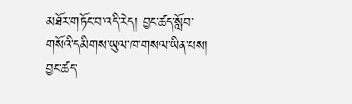མཐོར་གཏོང་བ་འདི་རེད། བྱང་ཚད་སློབ་གསོའི་དམིགས་ཡུལ་ཁ་གསལ་ཡིན་པས། བྱང་ཚད་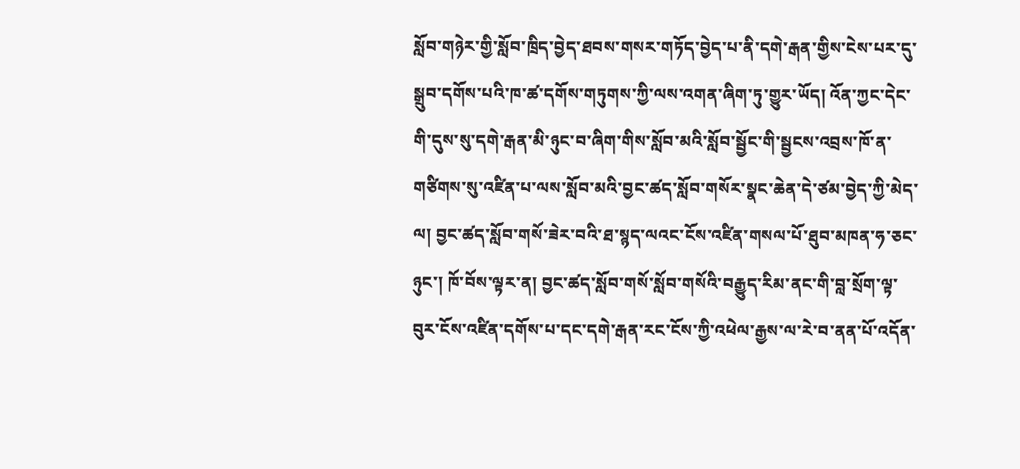སློབ་གཉེར་གྱི་སློབ་ཁྲིད་བྱེད་ཐབས་གསར་གཏོད་བྱེད་པ་ནི་དགེ་རྒན་གྱིས་ངེས་པར་དུ་སྒྲུབ་དགོས་པའི་ཁ་ཚ་དགོས་གཏུགས་ཀྱི་ལས་འགན་ཞིག་ཏུ་གྱུར་ཡོད། འོན་ཀྱང་དེང་གི་དུས་སུ་དགེ་རྒན་མི་ཉུང་བ་ཞིག་གིས་སློབ་མའི་སློབ་སྦྱོང་གི་སྦྱངས་འབྲས་ཁོ་ན་གཙིགས་སུ་འཛིན་པ་ལས་སློབ་མའི་བྱང་ཚད་སློབ་གསོར་སྣང་ཆེན་དེ་ཙམ་བྱེད་ཀྱི་མེད་ལ། བྱང་ཚད་སློབ་གསོ་ཟེར་བའི་ཐ་སྙད་ལའང་ངོས་འཛིན་གསལ་པོ་ཐུབ་མཁན་ཧ་ཅང་ཉུང་། ཁོ་བོས་ལྟར་ན། བྱང་ཚད་སློབ་གསོ་སློབ་གསོའི་བརྒྱུད་རིམ་ནང་གི་བླ་སྲོག་ལྟ་བུར་ངོས་འཛིན་དགོས་པ་དང་དགེ་རྒན་རང་ངོས་ཀྱི་འཕེལ་རྒྱས་ལ་རེ་བ་ནན་པོ་འདོན་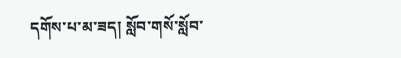དགོས་པ་མ་ཟད། སློབ་གསོ་སློབ་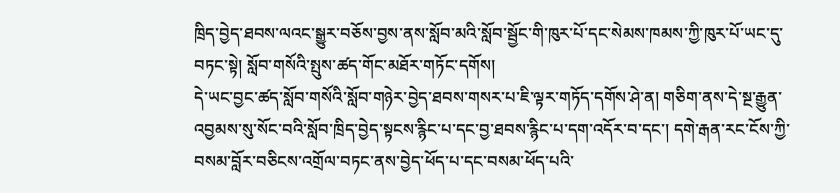ཁྲིད་བྱེད་ཐབས་ལའང་སྒྱུར་བཅོས་བྱས་ནས་སློབ་མའི་སློབ་སྦྱོང་གི་ཁུར་པོ་དང་སེམས་ཁམས་ཀྱི་ཁུར་པོ་ཡང་དུ་བཏང་སྟེ། སློབ་གསོའི་སྤུས་ཚད་གོང་མཐོར་གཏོང་དགོས།
དེ་ཡང་བྱང་ཚད་སློབ་གསོའི་སློབ་གཉེར་བྱེད་ཐབས་གསར་པ་ཇི་ལྟར་གཏོད་དགོས་ཤེ་ན། གཅིག་ནས་དེ་སྔ་རྒྱུན་འབྱམས་སུ་སོང་བའི་སློབ་ཁྲིད་བྱེད་སྟངས་རྙིང་པ་དང་བྱ་ཐབས་རྙིང་པ་དག་འདོར་བ་དང་། དགེ་རྒན་རང་ངོས་ཀྱི་བསམ་བློར་བཅིངས་འགྲོལ་བཏང་ནས་བྱེད་ཕོད་པ་དང་བསམ་ཕོད་པའི་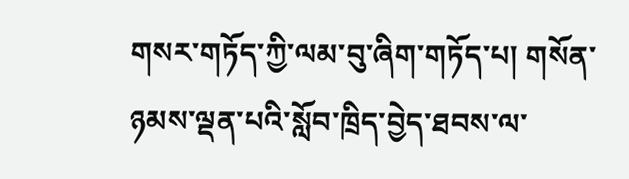གསར་གཏོད་ཀྱི་ལམ་བུ་ཞིག་གཏོད་པ། གསོན་ཉམས་ལྡན་པའི་སློབ་ཁྲིད་བྱེད་ཐབས་ལ་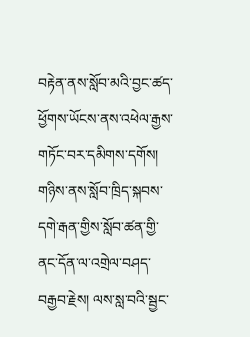བརྟེན་ནས་སློབ་མའི་བྱང་ཚད་ཕྱོགས་ཡོངས་ནས་འཕེལ་རྒྱས་གཏོང་བར་དམིགས་དགོས། གཉིས་ནས་སློབ་ཁྲིད་སྐབས་དགེ་རྒན་གྱིས་སློབ་ཚན་གྱི་ནང་དོན་ལ་འགྲེལ་བཤད་བརྒྱབ་རྗེས། ལས་སླ་བའི་སྦྱང་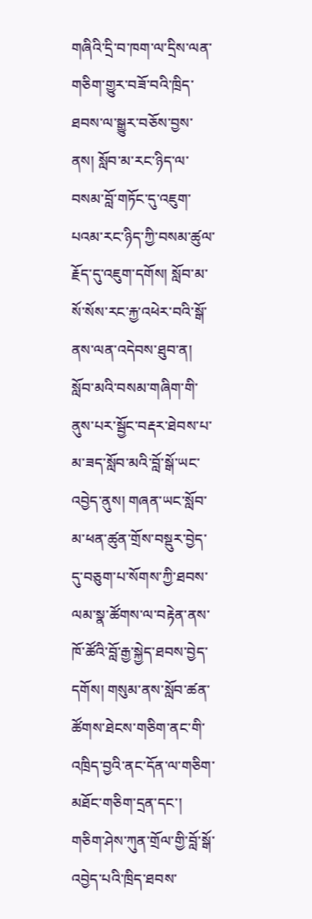གཞིའི་དྲི་བ་ཁག་ལ་དྲིས་ལན་གཅིག་གྱུར་བཟོ་བའི་ཁྲིད་ཐབས་ལ་སྒྱུར་བཅོས་བྱས་ནས། སློབ་མ་རང་ཉིད་ལ་བསམ་བློ་གཏོང་དུ་འཇུག་པའམ་རང་ཉིད་ཀྱི་བསམ་ཚུལ་རྗོད་དུ་འཇུག་དགོས། སློབ་མ་སོ་སོས་རང་རྐྱ་འཕེར་བའི་སྒོ་ནས་ལན་འདེབས་ཐུབ་ན། སློབ་མའི་བསམ་གཞིག་གི་ནུས་པར་སྦྱོང་བརྡར་ཐེབས་པ་མ་ཟད་སློབ་མའི་བློ་སྒོ་ཡང་འབྱེད་ནུས། གཞན་ཡང་སློབ་མ་ཕན་ཚུན་གྲོས་བསྡུར་བྱེད་དུ་བཅུག་པ་སོགས་ཀྱི་ཐབས་ལམ་སྣ་ཚོགས་ལ་བརྟེན་ནས་ཁོ་ཚོའི་བློ་རྒྱ་སྐྱེད་ཐབས་བྱེད་དགོས། གསུམ་ནས་སློབ་ཚན་ཚོགས་ཐེངས་གཅིག་ནང་གི་འཁྲིད་བྱའི་ནང་དོན་ལ་གཅིག་མཐོང་གཅིག་དྲན་དང་། གཅིག་ཤེས་ཀུན་གྲོལ་གྱི་བློ་སྒོ་འབྱེད་པའི་ཁྲིད་ཐབས་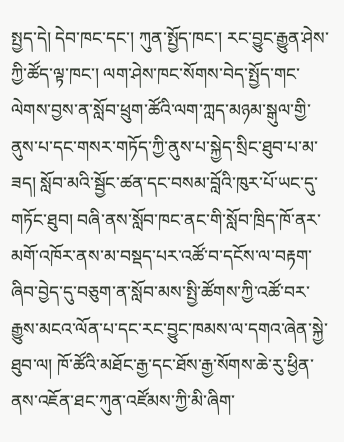སྤྱད་དེ། དེབ་ཁང་དང་། ཀུན་སྤྱོད་ཁང་། རང་བྱུང་རྒྱུན་ཤེས་ཀྱི་ཚོད་ལྟ་ཁང་། ལག་ཤེས་ཁང་སོགས་བེད་སྤྱོད་གང་ལེགས་བྱས་ན་སློབ་ཕྲུག་ཚོའི་ལག་ཀླད་མཉམ་སྒུལ་གྱི་ནུས་པ་དང་གསར་གཏོད་ཀྱི་ནུས་པ་སྐྱེད་སྲིང་ཐུབ་པ་མ་ཟད། སློབ་མའི་སྦྱོང་ཚན་དང་བསམ་བློའི་ཁུར་པོ་ཡང་དུ་གཏོང་ཐུབ། བཞི་ནས་སློབ་ཁང་ནང་གི་སློབ་ཁྲིད་ཁོ་ནར་མགོ་འཁོར་ནས་མ་བསྡད་པར་འཚོ་བ་དངོས་ལ་བརྟག་ཞིབ་བྱེད་དུ་བཅུག་ན་སློབ་མས་སྤྱི་ཚོགས་ཀྱི་འཚོ་བར་རྒྱུས་མངའ་ལོན་པ་དང་རང་བྱུང་ཁམས་ལ་དགའ་ཞེན་སྐྱེ་ཐུབ་ལ། ཁོ་ཚོའི་མཐོང་རྒྱ་དང་ཐོས་རྒྱ་སོགས་ཆེ་རུ་ཕྱིན་ནས་འཇོན་ཐང་ཀུན་འཛོམས་ཀྱི་མི་ཞིག་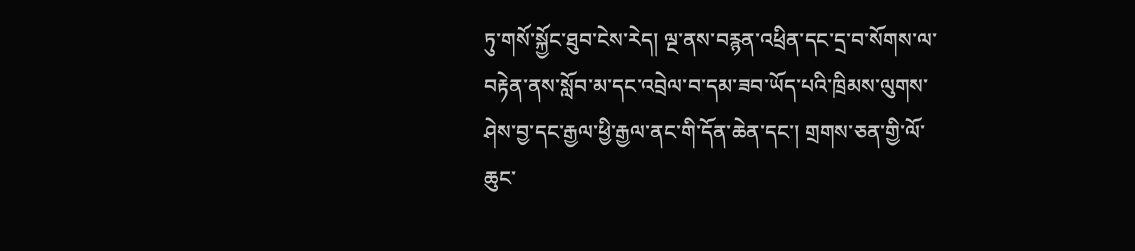ཏུ་གསོ་སྐྱོང་ཐུབ་ངེས་རེད། ལྔ་ནས་བརྙན་འཕྲིན་དང་དྲ་བ་སོགས་ལ་བརྟེན་ནས་སློབ་མ་དང་འབྲེལ་བ་དམ་ཟབ་ཡོད་པའི་ཁྲིམས་ལུགས་ཤེས་བྱ་དང་རྒྱལ་ཕྱི་རྒྱལ་ནང་གི་དོན་ཆེན་དང་། གྲགས་ཅན་གྱི་ལོ་ཆུང་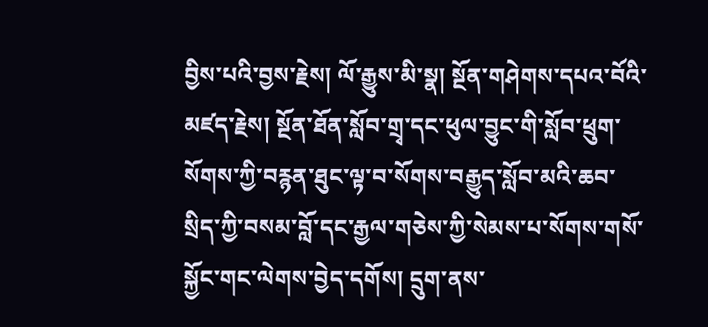བྱིས་པའི་བྱས་རྗེས། ལོ་རྒྱུས་མི་སྣ། སྔོན་གཤེགས་དཔའ་བོའི་མཛད་རྗེས། སྔོན་ཐོན་སློབ་གྲྭ་དང་ཕུལ་བྱུང་གི་སློབ་ཕྲུག་སོགས་ཀྱི་བརྙན་ཐུང་ལྟ་བ་སོགས་བརྒྱུད་སློབ་མའི་ཆབ་སྲིད་ཀྱི་བསམ་བློ་དང་རྒྱལ་གཅེས་ཀྱི་སེམས་པ་སོགས་གསོ་སྐྱོང་གང་ལེགས་བྱེད་དགོས། དྲུག་ནས་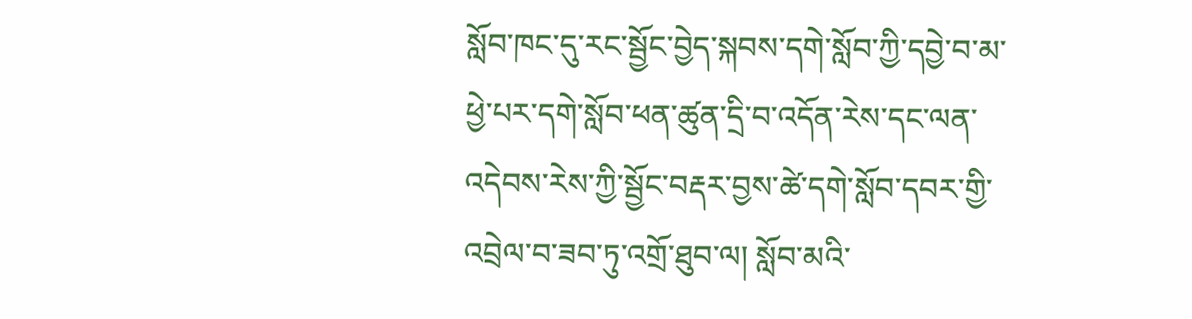སློབ་ཁང་དུ་རང་སྦྱོང་བྱེད་སྐབས་དགེ་སློབ་ཀྱི་དབྱེ་བ་མ་ཕྱེ་པར་དགེ་སློབ་ཕན་ཚུན་དྲི་བ་འདོན་རེས་དང་ལན་འདེབས་རེས་ཀྱི་སྦྱོང་བརྡར་བྱས་ཚེ་དགེ་སློབ་དབར་གྱི་འབྲེལ་བ་ཟབ་ཏུ་འགྲོ་ཐུབ་ལ། སློབ་མའི་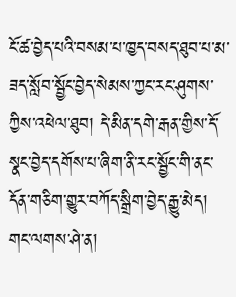ངོ་ཚ་བྱེད་པའི་བསམ་པ་ཁྱད་བསད་ཐུབ་པ་མ་ཟད་སློབ་སྦྱོང་བྱེད་སེམས་ཀྱང་རང་ཤུགས་ཀྱིས་འཕེལ་ཐུབ། དེ་མིན་དགེ་རྒན་གྱིས་དོ་སྣང་བྱེད་དགོས་པ་ཞིག་ནི་རང་སྦྱོང་གི་ནང་དོན་གཅིག་གྱུར་བཀོད་སྒྲིག་བྱེད་རྒྱུ་མེད། གང་ལགས་ཤེ་ན།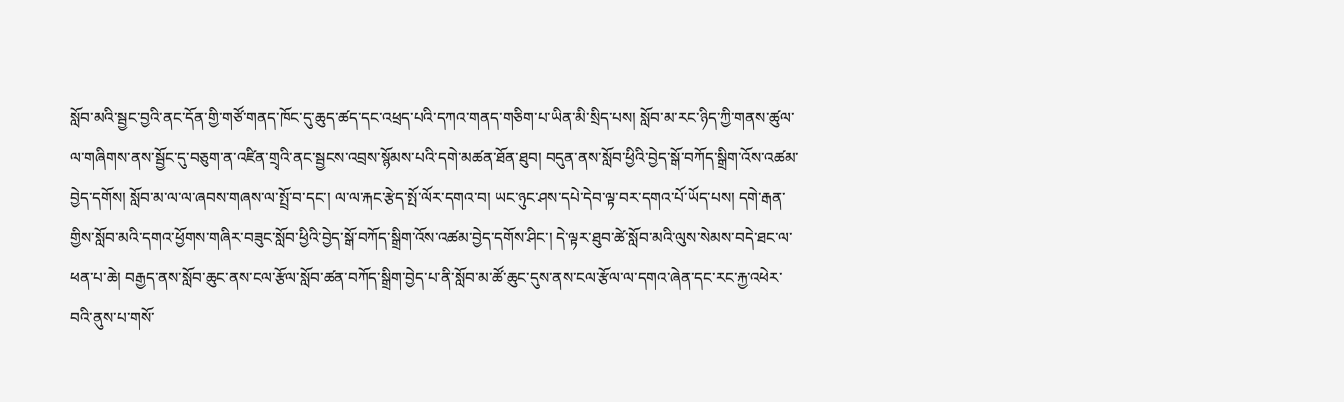སློབ་མའི་སྦྱང་བྱའི་ནང་དོན་གྱི་གཙོ་གནད་ཁོང་དུ་ཆུད་ཚད་དང་འཕྲད་པའི་དཀའ་གནད་གཅིག་པ་ཡིན་མི་སྲིད་པས། སློབ་མ་རང་ཉིད་ཀྱི་གནས་ཚུལ་ལ་གཞིགས་ནས་སྦྱོང་དུ་བཅུག་ན་འཛིན་གྲྭའི་ནང་སྦྱངས་འབྲས་སྙོམས་པའི་དགེ་མཚན་ཐོན་ཐུབ། བདུན་ནས་སློབ་ཕྱིའི་བྱེད་སྒོ་བཀོད་སྒྲིག་འོས་འཚམ་བྱེད་དགོས། སློབ་མ་ལ་ལ་ཞབས་གཞས་ལ་སྤྲོ་བ་དང་། ལ་ལ་རྐང་རྩེད་སྤོ་ལོར་དགའ་བ། ཡང་ཉུང་ཤས་དཔེ་དེབ་ལྟ་བར་དགའ་པོ་ཡོད་པས། དགེ་རྒན་གྱིས་སློབ་མའི་དགའ་ཕྱོགས་གཞིར་བཟུང་སློབ་ཕྱིའི་བྱེད་སྒོ་བཀོད་སྒྲིག་འོས་འཚམ་བྱེད་དགོས་ཤིང་། དེ་ལྟར་ཐུབ་ཚེ་སློབ་མའི་ལུས་སེམས་བདེ་ཐང་ལ་ཕན་པ་ཆེ། བརྒྱད་ནས་སློབ་ཆུང་ནས་ངལ་རྩོལ་སློབ་ཚན་བཀོད་སྒྲིག་བྱེད་པ་ནི་སློབ་མ་ཚོ་ཆུང་དུས་ནས་ངལ་རྩོལ་ལ་དགའ་ཞེན་དང་རང་རྐྱ་འཕེར་བའི་ནུས་པ་གསོ་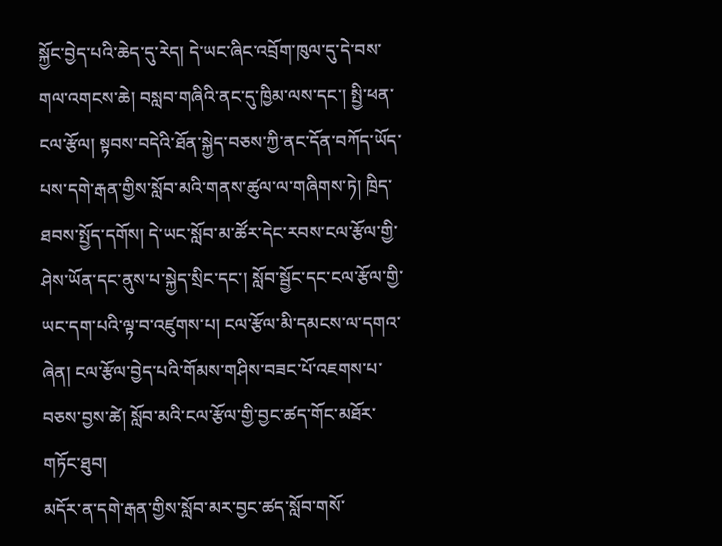སྐྱོང་བྱེད་པའི་ཆེད་དུ་རེད། དེ་ཡང་ཞིང་འབྲོག་ཁུལ་དུ་དེ་བས་གལ་འགངས་ཆེ། བསླབ་གཞིའི་ནང་དུ་ཁྱིམ་ལས་དང་། སྤྱི་ཕན་ངལ་རྩོལ། སྟབས་བདེའི་ཐོན་སྐྱེད་བཅས་ཀྱི་ནང་དོན་བཀོད་ཡོད་པས་དགེ་རྒན་གྱིས་སློབ་མའི་གནས་ཚུལ་ལ་གཞིགས་ཏེ། ཁྲིད་ཐབས་སྤྱོད་དགོས། དེ་ཡང་སློབ་མ་ཚོར་དེང་རབས་ངལ་རྩོལ་གྱི་ཤེས་ཡོན་དང་ནུས་པ་སྐྱེད་སྲིང་དང་། སློབ་སྦྱོང་དང་ངལ་རྩོལ་གྱི་ཡང་དག་པའི་ལྟ་བ་འཛུགས་པ། ངལ་རྩོལ་མི་དམངས་ལ་དགའ་ཞེན། ངལ་རྩོལ་བྱེད་པའི་གོམས་གཤིས་བཟང་པོ་འཇགས་པ་བཅས་བྱས་ཚེ། སློབ་མའི་ངལ་རྩོལ་གྱི་བྱང་ཚད་གོང་མཐོར་གཏོང་ཐུབ།
མདོར་ན་དགེ་རྒན་གྱིས་སློབ་མར་བྱང་ཚད་སློབ་གསོ་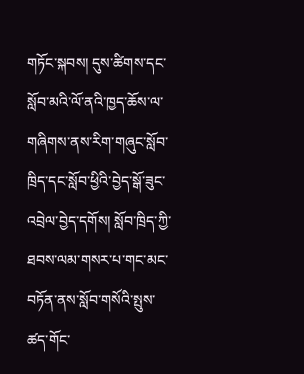གཏོང་སྐབས། དུས་ཚིགས་དང་སློབ་མའི་ལོ་ནའི་ཁྱད་ཆོས་ལ་གཞིགས་ནས་རིག་གཞུང་སློབ་ཁྲིད་དང་སློབ་ཕྱིའི་བྱེད་སྒོ་ཟུང་འབྲེལ་བྱེད་དགོས། སློབ་ཁྲིད་ཀྱི་ཐབས་ལམ་གསར་པ་གང་མང་བཏོན་ནས་སློབ་གསོའི་སྤུས་ཚད་གོང་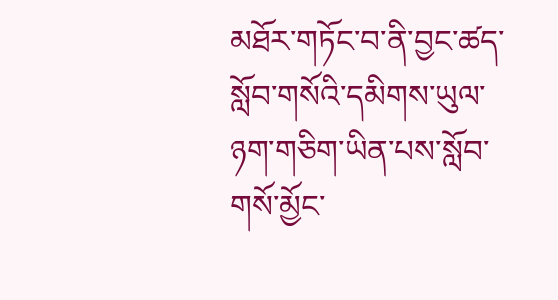མཐོར་གཏོང་བ་ནི་བྱང་ཚད་སློབ་གསོའི་དམིགས་ཡུལ་ཉག་གཅིག་ཡིན་པས་སློབ་གསོ་མྱོང་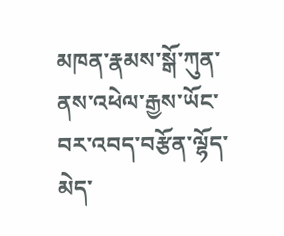མཁན་རྣམས་སྒོ་ཀུན་ནས་འཕེལ་རྒྱས་ཡོང་བར་འབད་བརྩོན་ལྷོད་མེད་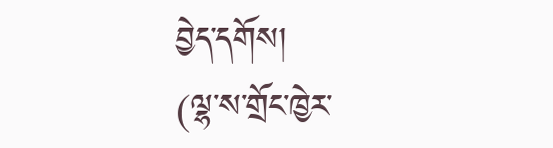བྱེད་དགོས།
(ལྷ་ས་གྲོང་ཁྱེར་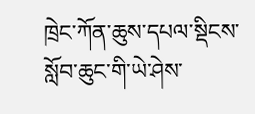ཁྲེང་ཀོན་ཆུས་དཔལ་སྡིངས་སློབ་ཆུང་གི་ཡེ་ཤེས་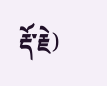རྡོ་རྗེ)